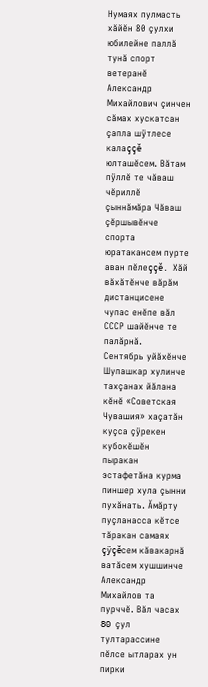Нумаях пулмасть хăйĕн 80 çулхи юбилейне паллă тунă спорт ветеранĕ Александр Михайлович çинчен сăмах хускатсан çапла шÿтлесе калаççĕ юлташĕсем. Вăтам пÿллĕ те чăваш чĕриллĕ çыннăмăра Чăваш çĕршывĕнче спорта юратакансем пурте аван пĕлеççĕ. Хăй вăхăтĕнче вăрăм дистанцисене чупас енĕпе вăл СССР шайĕнче те палăрнă.
Сентябрь уйăхĕнче Шупашкар хулинче тахçанах йăлана кĕнĕ «Советская Чувашия» хаçатăн куçса çÿрекен кубокĕшĕн пыракан эстафетăна курма пиншер хула çынни пухăнать. Ăмăрту пуçланасса кĕтсе тăракан самаях çÿçĕсем кăвакарнă ватăсем хушшинче Александр Михайлов та пурччĕ. Вăл часах 80 çул тултарассине пĕлсе ытларах ун пирки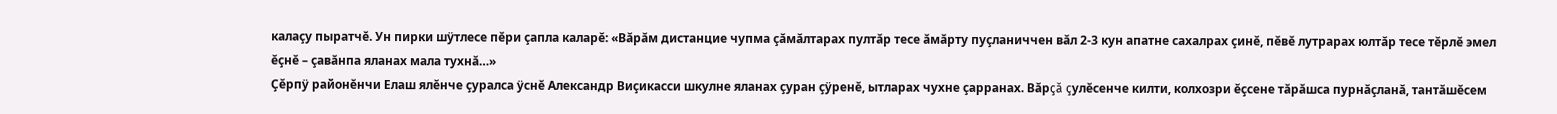калаçу пыратчĕ. Ун пирки шÿтлесе пĕри çапла каларĕ: «Вăрăм дистанцие чупма çăмăлтарах пултăр тесе ăмăрту пуçланиччен вăл 2-3 кун апатне сахалрах çинĕ, пĕвĕ лутрарах юлтăр тесе тĕрлĕ эмел ĕçнĕ – çавăнпа яланах мала тухнă…»
Çĕрпÿ районĕнчи Елаш ялĕнче çуралса ÿснĕ Александр Виçикасси шкулне яланах çуран çÿренĕ, ытларах чухне çарранах. Вăрçă çулĕсенче килти, колхозри ĕçсене тăрăшса пурнăçланă, тантăшĕсем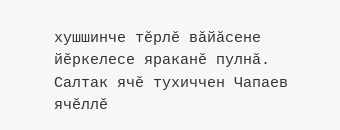хушшинче тĕрлĕ вăйăсене йĕркелесе яраканĕ пулнă. Салтак ячĕ тухиччен Чапаев ячĕллĕ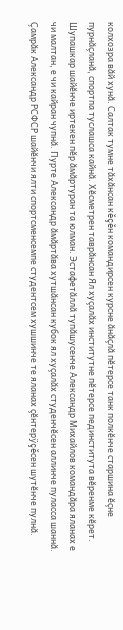колхозра вăй хунă. Салтак тумне тăхăнсан кĕçĕн командирсен курсне ăнăçлă пĕтерсе танк полкĕнче старшина ĕçне пурнăçланă, спортпа туслашса кайнă. Хĕсметрен таврăнсан Ял хуçалăх институтне пĕтерсе пединститута вĕренме кĕрет. Шупашкар шайĕнче иртекен пĕр ăмăртуран та юлман. Эстафетăллă тупăшусенче Александр Михайлов командăра яланах е чи малтан, е чи кайран чупнă. Пурте Александр ăмăртăва хутшăнсан кубок ял хуçалăх студенчĕсен аллинче пуласса шаннă.
Çамрăк Александр РСФСР шайĕнчи ялти спортсменсемпе студентсем хушшинче те яланах çĕнтерÿçĕсен шутĕнче пулнă.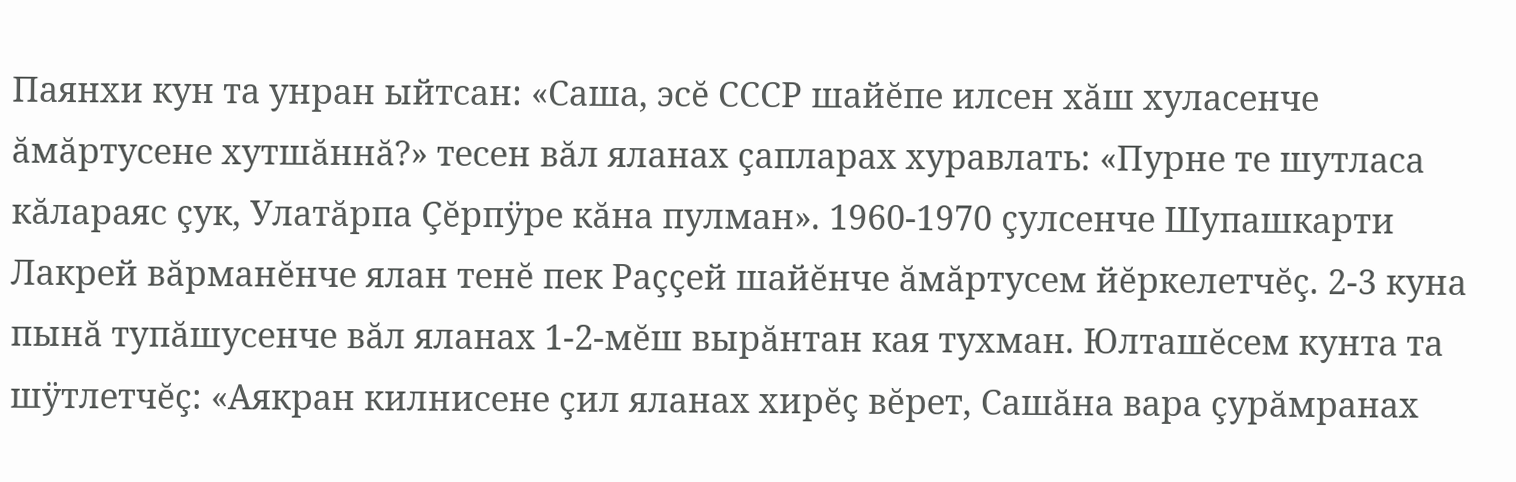Паянхи кун та унран ыйтсан: «Саша, эсĕ СССР шайĕпе илсен хăш хуласенче ăмăртусене хутшăннă?» тесен вăл яланах çапларах хуравлать: «Пурне те шутласа кăлараяс çук, Улатăрпа Çĕрпÿре кăна пулман». 1960-1970 çулсенче Шупашкарти Лакрей вăрманĕнче ялан тенĕ пек Раççей шайĕнче ăмăртусем йĕркелетчĕç. 2-3 куна пынă тупăшусенче вăл яланах 1-2-мĕш вырăнтан кая тухман. Юлташĕсем кунта та шÿтлетчĕç: «Аякран килнисене çил яланах хирĕç вĕрет, Сашăна вара çурăмранах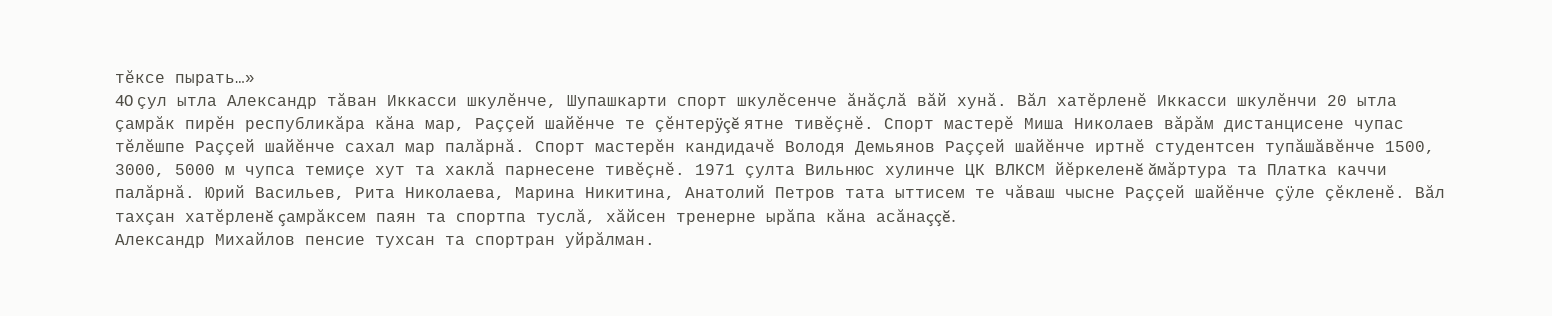тĕксе пырать…»
40 çул ытла Александр тăван Иккасси шкулĕнче, Шупашкарти спорт шкулĕсенче ăнăçлă вăй хунă. Вăл хатĕрленĕ Иккасси шкулĕнчи 20 ытла çамрăк пирĕн республикăра кăна мар, Раççей шайĕнче те çĕнтерÿçĕ ятне тивĕçнĕ. Спорт мастерĕ Миша Николаев вăрăм дистанцисене чупас тĕлĕшпе Раççей шайĕнче сахал мар палăрнă. Спорт мастерĕн кандидачĕ Володя Демьянов Раççей шайĕнче иртнĕ студентсен тупăшăвĕнче 1500, 3000, 5000 м чупса темиçе хут та хаклă парнесене тивĕçнĕ. 1971 çулта Вильнюс хулинче ЦК ВЛКСМ йĕркеленĕ ăмăртура та Платка каччи палăрнă. Юрий Васильев, Рита Николаева, Марина Никитина, Анатолий Петров тата ыттисем те чăваш чысне Раççей шайĕнче çÿле çĕкленĕ. Вăл тахçан хатĕрленĕ çамрăксем паян та спортпа туслă, хăйсен тренерне ырăпа кăна асăнаççĕ.
Александр Михайлов пенсие тухсан та спортран уйрăлман.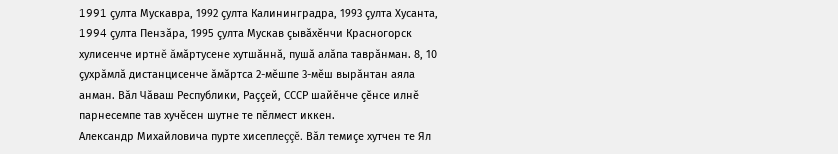1991 çулта Мускавра, 1992 çулта Калининградра, 1993 çулта Хусанта, 1994 çулта Пензăра, 1995 çулта Мускав çывăхĕнчи Красногорск хулисенче иртнĕ ăмăртусене хутшăннă, пушă алăпа таврăнман. 8, 10 çухрăмлă дистанцисенче ăмăртса 2-мĕшпе 3-мĕш вырăнтан аяла анман. Вăл Чăваш Республики, Раççей, СССР шайĕнче çĕнсе илнĕ парнесемпе тав хучĕсен шутне те пĕлмест иккен.
Александр Михайловича пурте хисеплеççĕ. Вăл темиçе хутчен те Ял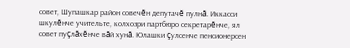совет, Шупашкар район совечĕн депутачĕ пулнă. Иккасси шкулĕнче учительте, колхозри партбюро секретарĕнче, ял совет пуçлăхĕнче вăй хунă. Юлашки çулсенче пенсионерсен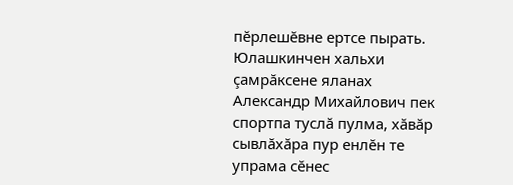пĕрлешĕвне ертсе пырать.
Юлашкинчен хальхи çамрăксене яланах Александр Михайлович пек спортпа туслă пулма, хăвăр сывлăхăра пур енлĕн те упрама сĕнес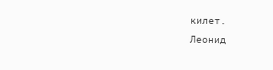килет.
Леонид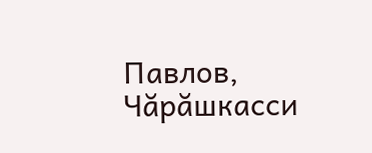Павлов, Чăрăшкасси